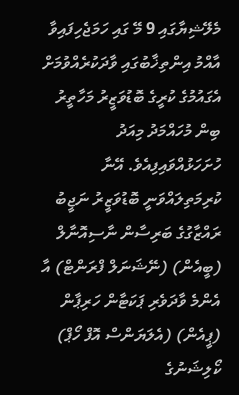މެލޭޝިޔާގައި 9 މޭ ގައި ހަމަޖެހިފައިވާ އާއްމު އިންތިޚާބުގައި ވާދަކުރެއްވުމަށް އެގައުމުގެ ކުރީގެ ބޮޑުވަޒީރު މަހާތީރު ބިން މުހައްމަދު މިއަދު ހުށަހަޅުއްވައިފިއެވެ. އޭނާ ކުރިމަތިލައްވަނީ ބޮޑުވަޒީރު ނަޖީބު ރައްޒާގުގެ ބަރިސާން ނާސިއޮނާލް (ބީއެން) (ނޭޝަނަލް ފްރަންޓް) އާ އެންމެ ވާދަވެރި ޕަކަޓާން ހަރިޕާން (ޕީއެން) (އެލަޔަންސް އޮފް ހޯޕް) ކޯލިޝަނުގެ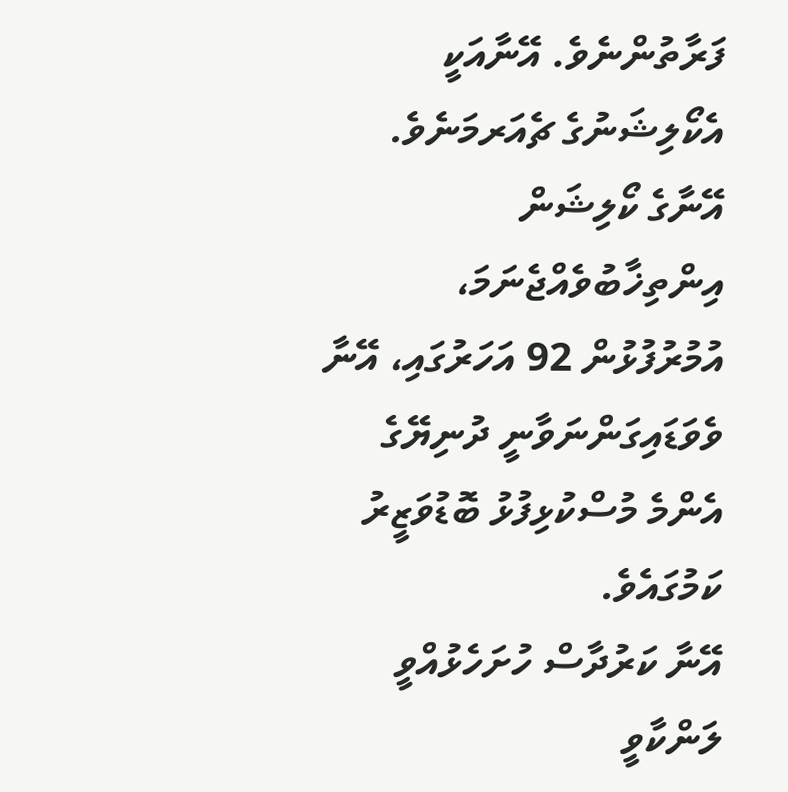ފަރާތުންނެވެ. އޭނާއަކީ އެކޯލިޝަނުގެ ޗެއަރމަނެވެ. އޭނާގެ ކޯލިޝަން އިންތިޚާބުވެއްޖެނަމަ، އުމުރުފުޅުން 92 އަހަރުގައި، އޭނާ ވެވަޑައިގަންނަވާނީ ދުނިޔޭގެ އެންމެ މުސްކުޅިފުޅު ބޮޑުވަޒީރު ކަމުގައެވެ.
އޭނާ ކަރުދާސް ހުށަހެޅުއްވީ ލަންކާވީ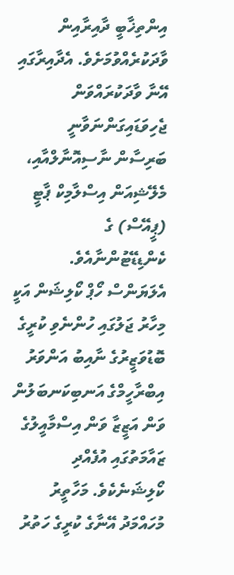އިންތިޚާބީ ދާއިރާއިން ވާދަކުރެއްވުމަށެވެ. އެދާއިރާގައި އޭނާ ވާދަކުރައްވަން ޖެހިވަޑައިގަންނަވާނީ ބަރިސާން ނާސިއޮނާލްއާއި، މެލޭޝިއަން އިސްލާމިކް ޕާޓީ (ޕީއޭސް) ގެ ކެންޑިޑޭޓުންނާއެވެ.
އެލަޔަންސް ހޯޕް ކޯލިޝަން އަކީ މިހާރު ޖަލުގައި ހުންނެވި ކުރީގެ ބޮޑުވަޒީރުގެ ނާއިބު އަންވަރު އިބްރާހީމްގެ އަނބިކަނބަލުން ވަން އަޒީޒާ ވަން އިސްމާއީލުގެ ޒައާމަތުގައި އުފެއްދި ކޯލިޝަނެކެވެ. މަހާތީރު މުހައްމަދު އޭނާގެ ކުރީގެ ހަތުރު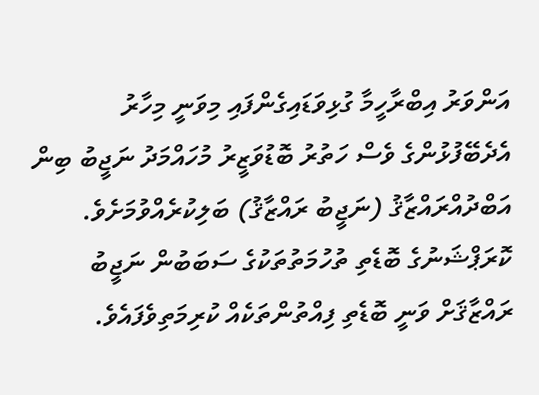އަންވަރު އިބްރާހީމާ ގުޅިވަޑައިގެންފައި މިވަނީ މިހާރު އެދެބޭފުޅުންގެ ވެސް ހަތުރު ބޮޑުވަޒީރު މުހައްމަދު ނަޖީބު ބިން އަބްދުއްރައްޒާޤު (ނަޖީބު ރައްޒާޤު) ބަލިކުރެއްވުމަށެވެ.
ކޮރަޕްޝަނުގެ ބޮޑެތި ތުހުމަތުތަކުގެ ސަބަބުން ނަޖީބު ރައްޒާޤަށް ވަނީ ބޮޑެތި ފިއްތުންތަކެއް ކުރިމަތިވެފައެވެ.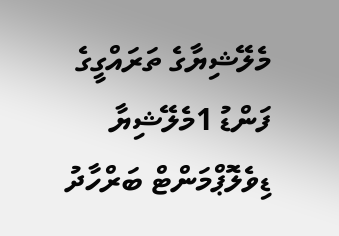މެލޭޝިޔާގެ ތަރައްގީގެ ފަންޑު 1މެލޭޝިޔާ ޑިވެލޮޕްމަންޓް ބަރްހާދު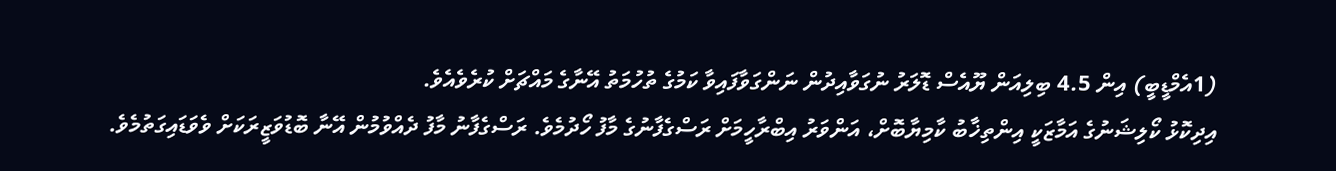(1އެމްޑީބީ) އިން 4.5 ބިލިއަން ޔޫއެސް ޑޮލަރު ނުގަވާއިދުން ނަންގަވާފައިވާ ކަމުގެ ތުހުމަތު އޭނާގެ މައްޗަށް ކުރެވެއެވެ.
އިދިކޮޅު ކޯލިޝަނުގެ އަމާޒަކީ އިންތިޚާބު ކާމިޔާބޮށް، އަންވަރު އިބްރާހީމަށް ރަސްގެފާނުގެ މާފު ހޯދުމެވެ. ރަސްގެފާނު މާފު ދެއްވުމުން އޭނާ ބޮޑުވަޒީރަކަށް ވެވަޑައިގަތުމެވެ.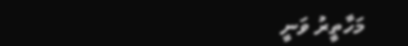މަހާތީރު ވަނީ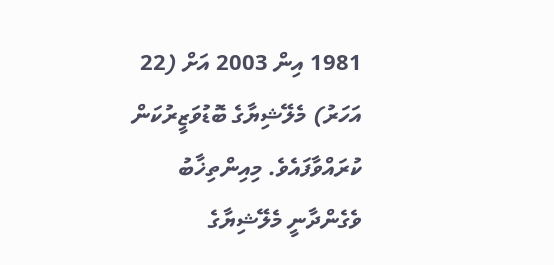1981 އިން 2003 އަށް (22 އަހަރު) މެލޭޝިޔާގެ ބޮޑުވަޒީރުކަން ކުރައްވާފައެވެ. މިއިންތިޚާބު ވެގެންދާނީ މެލޭޝިޔާގެ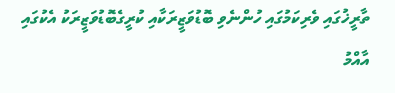ތާރީޚުގައި ވެރިކަމުގައި ހުންނެވި ބޮޑުވަޒީރަކާއި ކުރީގެބޮޑުވަޒީރަކު އެކުގައި އާއްމު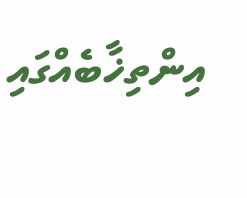އިންތިޚާބެއްގައި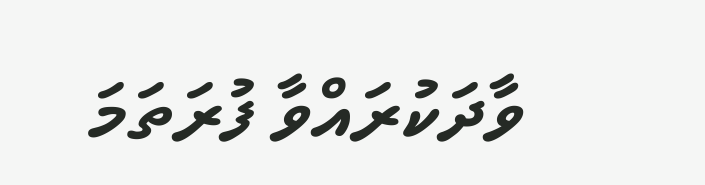ވާދަކުރައްވާ ފުރަތަމަ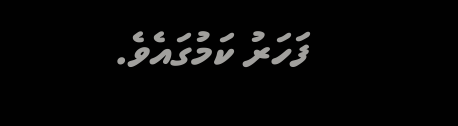ފަހަރު ކަމުގައެވެ.